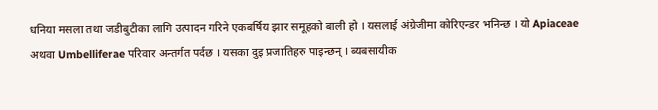धनिया मसला तथा जडीबुटीका लागि उत्पादन गरिने एकबर्षिय झार समूहको बाली हो । यसलाई अंग्रेजीमा कोरिएन्डर भनिन्छ । यो Apiaceae अथवा Umbelliferae परिवार अन्तर्गत पर्दछ । यसका दुइ प्रजातिहरु पाइन्छन् । ब्यबसायीक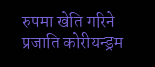रुपमा खेति गरिने प्रजाति कोरीयन्ड्रम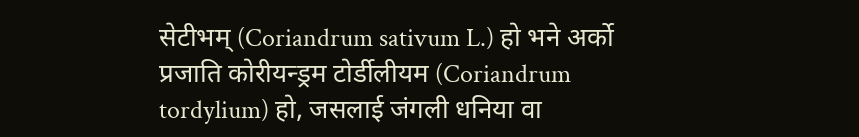सेटीभम् (Coriandrum sativum L.) हो भने अर्को प्रजाति कोरीयन्ड्रम टोर्डीलीयम (Coriandrum tordylium) हो, जसलाई जंगली धनिया वा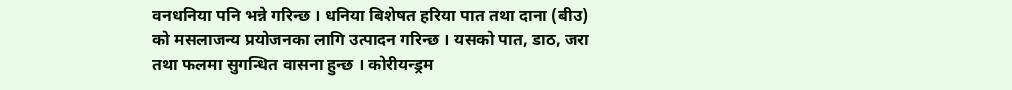वनधनिया पनि भन्ने गरिन्छ । धनिया बिशेषत हरिया पात तथा दाना (बीउ) को मसलाजन्य प्रयोजनका लागि उत्पादन गरिन्छ । यसको पात, डाठ, जरा तथा फलमा सुगन्धित वासना हुन्छ । कोरीयन्ड्रम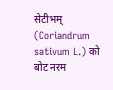सेटीभम् (Coriandrum sativum L.) को बोट नरम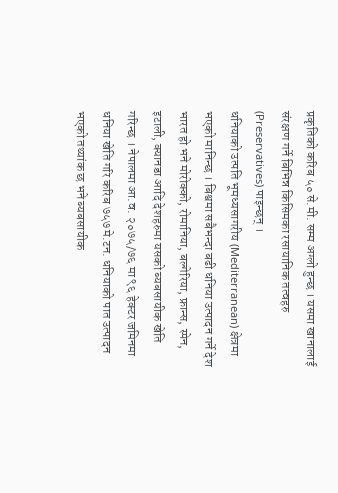प्रकृतिको करिब ५० से.मी. सम्म अग्लो हुन्छ । यसमा खानालाई संरक्षण गर्ने बिभिन्न किसिमका रसायानिक तत्वहरु (Preservatives) पाइन्छन् ।
धनियाको उत्पति भूमध्यसागरीय (Mediterranean) क्षेत्रमा भएको मानिन्छ । बिश्वमा सबैभन्दा बढी धनिया उत्पादन गर्ने देश भारत हो भने मोरोक्को, रोमानिया, बल्गेरिया, फ्रान्स, स्पेन, इटाली, क्यानडा आदि देशहरुमा यसको ब्यबसायीक खेति गरिन्छ । नेपालमा आ.व. २०७५/७६ मा ९६ हेक्टर जमिनमा धनिया खेति गरि करिब ७५७ मे.टन. धनियाको पात उत्पादन भएको तथ्यांक छ भने ब्यबसायीक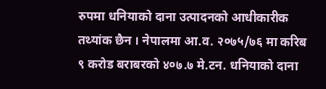रुपमा धनियाको दाना उत्पादनको आधीकारीक तथ्यांक छैन । नेपालमा आ.व. २०७५/७६ मा करिब ९ करोड बराबरको ४०७.७ मे.टन. धनियाको दाना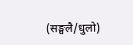(सङ्घलै/धुलो)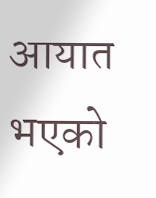आयात भएको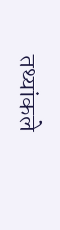तथ्यांकले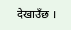देखाउँछ ।